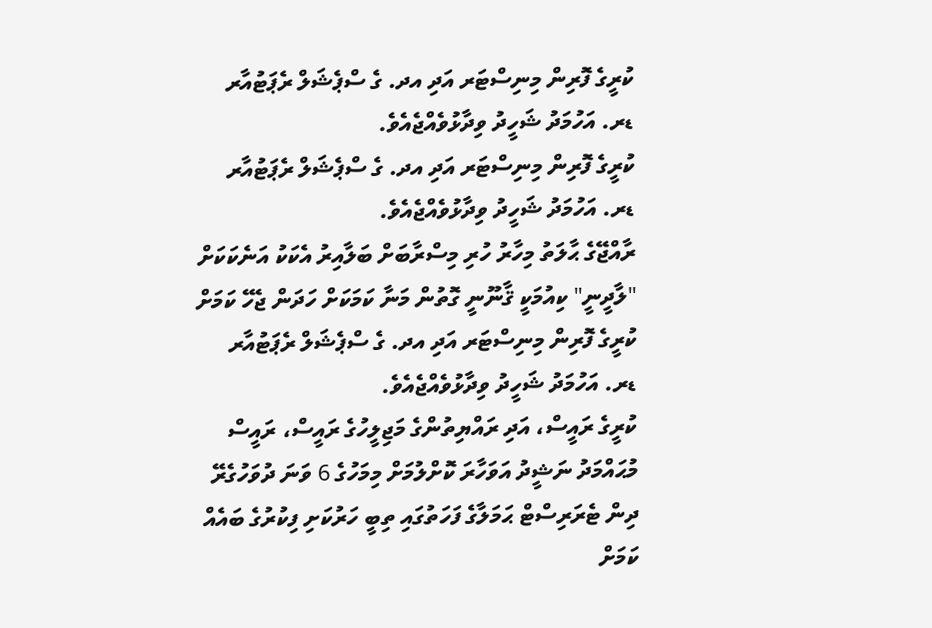ކުރީގެ ފޮރިން މިނިސްޓަރ އަދި އދ. ގެ ސްޕެޝަލް ރެޕަޓުއާރ ޑރ. އަހުމަދު ޝަހީދު ވިދާޅުވެއްޖެއެވެ.
ކުރީގެ ފޮރިން މިނިސްޓަރ އަދި އދ. ގެ ސްޕެޝަލް ރެޕަޓުއާރ ޑރ. އަހުމަދު ޝަހީދު ވިދާޅުވެއްޖެއެވެ.
ރާއްޖޭގެ ޙާލަތު މިހާރު ހުރި މިސްރާބަށް ބަލާއިރު އެކަކު އަނެކަކަށް "ލާދީނީ" ކިއުމަކީ ޤާނޫނީ ގޮތުން މަނާ ކަމަކަށް ހަދަން ޖެހޭ ކަމަށް ކުރީގެ ފޮރިން މިނިސްޓަރ އަދި އދ. ގެ ސްޕެޝަލް ރެޕަޓުއާރ ޑރ. އަހުމަދު ޝަހީދު ވިދާޅުވެއްޖެއެވެ.
ކުރީގެ ރައީސް، އަދި ރައްޔިތުންގެ މަޖިލީހުގެ ރައީސް، ރައީސް މުޙައްމަދު ނަޝީދު އަވަހާރަ ކޮށްލުމަށް މިމަހުގެ 6 ވަނަ ދުވަހުގެރޭ ދިން ޓެރަރިސްޓް ޙަމަލާގެ ފަހަތުގައި ތިބީ ހަރުކަށި ފިކުރުގެ ބައެއް ކަމަށް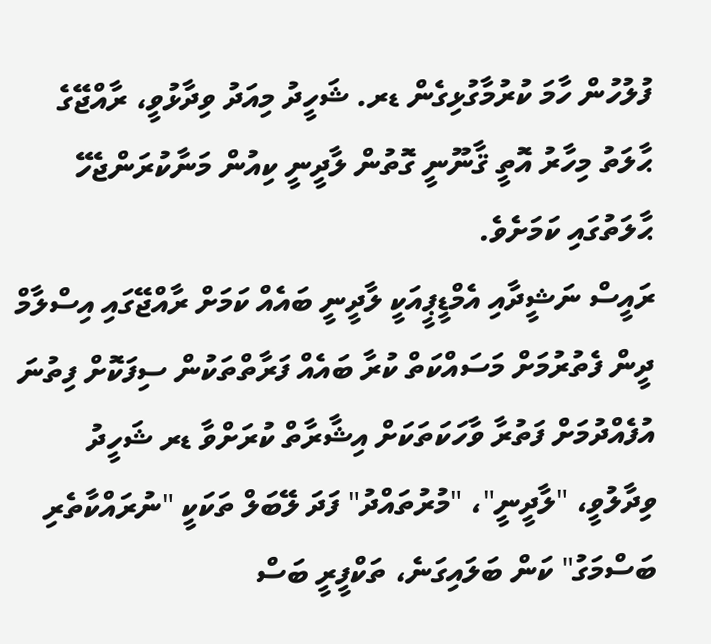ފުލުހުން ހާމަ ކުރުމާގުޅިގެން ޑރ. ޝަހީދު މިއަދު ވިދާޅުވީ، ރާއްޖޭގެ ޙާލަތު މިހާރު އޮތީ ޤާނޫނީ ގޮތުން ލާދީނީ ކިއުން މަނާކުރަންޖެހޭ ޙާލަތުގައި ކަމަށެވެ.
ރައީސް ނަޝީދާއި އެމްޑީޕީއަކީ ލާދީނީ ބައެއް ކަމަށް ރާއްޖޭގައި އިސްލާމް ދީން ފެތުރުމަށް މަސައްކަތް ކުރާ ބައެއް ފަރާތްތަކުން ސިފަކޮށް ފިތުނަ އުފެއްދުމަށް ފަތުރާ ވާހަކަތަކަށް އިޝާރާތް ކުރަށްވާ ޑރ ޝަހީދު ވިދާލުވީ، "ލާދީނީ"، "މުރުތައްދު" ފަދަ ލޭބަލް ތަކަކީ "ނުރައްކާތެރި ބަސްމަގު" ކަން ބަލައިގަނެ، ތަކްފީރީ ބަސް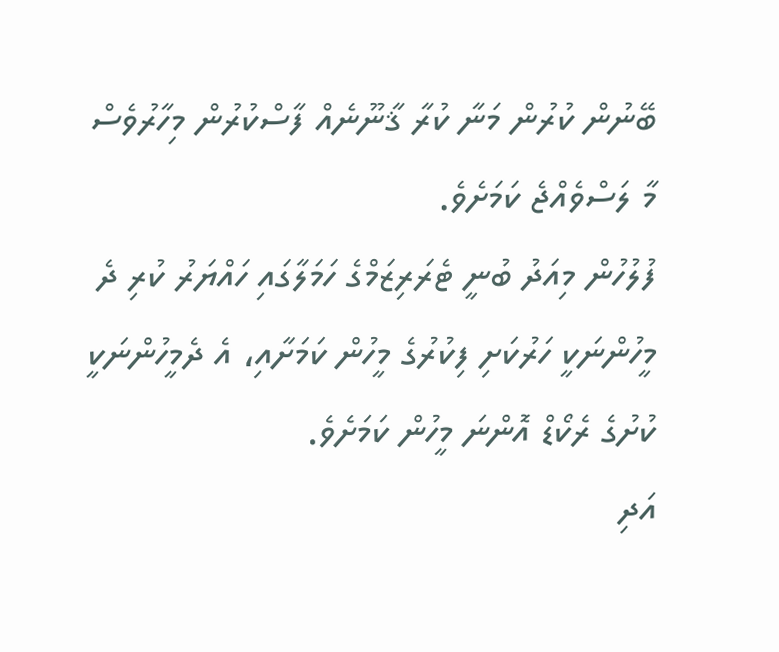ބޭނުން ކުރުން މަނާ ކުރާ ޤާނޫނެއް ފާސްކުރުން މިހާރުވެސް މާ ލަސްވެއްޖެ ކަމަށެވެ.
ފުލުހުން މިއަދު ބުނީ ޓެރަރިޒަމްގެ ހަމަލާގައި ހައްޔަރު ކުރި ދެ މީހުންނަކީ ހަރުކަށި ފިކުރުގެ މީހުން ކަމަށާއި، އެ ދެމީހުންނަކީ ކުށުގެ ރެކޯޑް އޮންނަ މީހުން ކަމަށެވެ.
އަދި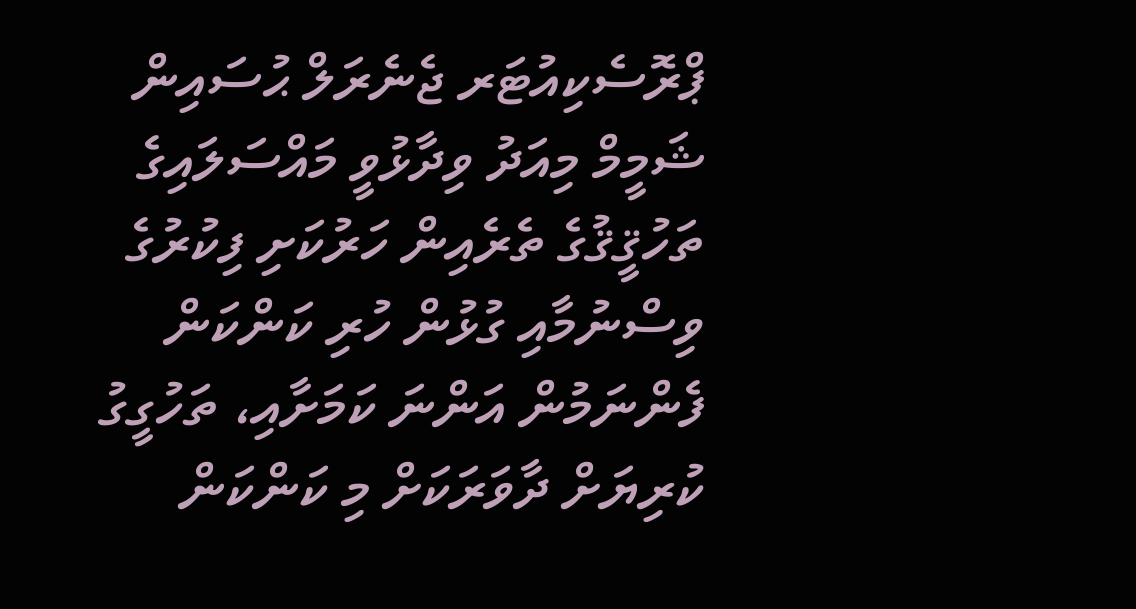ޕްރޮސެކިއުޓަރ ޖެނެރަލް ޙުސައިން ޝަމީމް މިއަދު ވިދާޅުވީ މައްސަލައިގެ ތަހުޤީޤުގެ ތެރެއިން ހަރުކަށި ފިކުރުގެ ވިސްނުމާއި ގުޅުން ހުރި ކަންކަން ފެންނަމުން އަންނަ ކަމަށާއި، ތަހުގީގު ކުރިޔަށް ދާވަރަކަށް މި ކަންކަން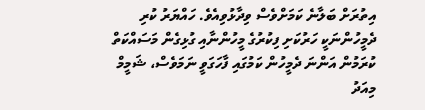އިތުރަށް ބަލާނެ ކަމަށްވެސް ވިދާޅުވިއެވެ. ހައްޔަރު ކުރި ދެމީހުންނަކީ ހަރުކަށި ފިކުރުގެ މީހުންނާއި ގުޅިގެން މަސައްކަތް ކުރަމުން އަންނަ ދެމީހުން ކަމުގައި ފާހަގަވީ ނަމަވެސް، ޝަމީމް މިއަދު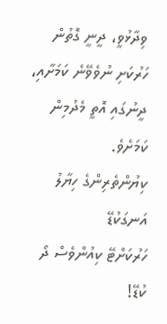ވިދާޅުވީ، ދީނީ ގޮތުން ހަރުކަށި ނުވެވޭނެ ކަމަށާއި، ދީނުގައި އޮތީ މެދުމިން ކަމަށެވެ.
ކިޔުންތެރިންގެ ހިޔާލު
އަނގަކުޑޭ
ހަރުކަށްޓޭ ކިއުންވެސް ދޯ ކުޑޭ!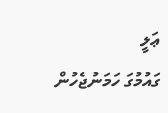ޢަލީ
ގައުމުގަ ހަމަނުޖެހުން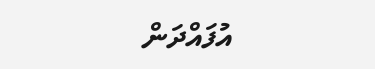އުފައްދަން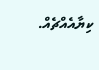ކިޔާއެއްޗެއް.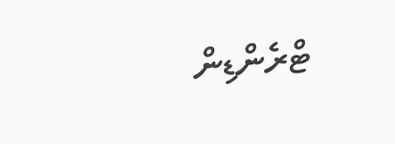ޓްރެންޑިން